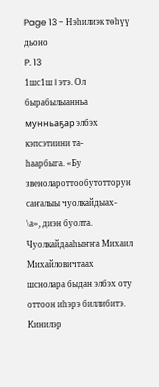Page 13 - Нэһилиэк төһүү дьоно
P. 13
1шс1ш I этэ. Ол бырабылыанньа мунньаҕар элбэх кэпсэтиини та-
һаарбыга. «Бу звенолароттообутотторун саҥалыы чуолкайдыах-
\а», диэн буолта. Чуолкайдааһыҥҥа Михаил Михайловичтаах
шснолара быдан элбэх оту оттоон иһэрэ биллибитэ. Кинилэр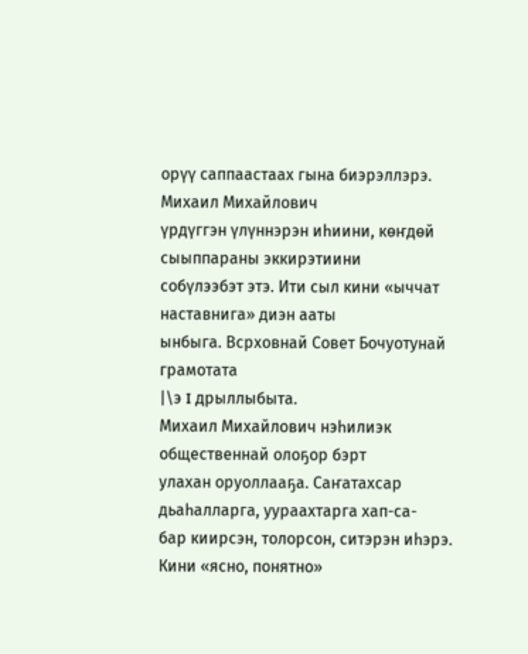орүү саппаастаах гына биэрэллэрэ. Михаил Михайлович
үрдүггэн үлүннэрэн иһиини, көҥдөй сыыппараны эккирэтиини
собүлээбэт этэ. Ити сыл кини «ыччат наставнига» диэн ааты
ынбыга. Всрховнай Совет Бочуотунай грамотата
|\э I дрыллыбыта.
Михаил Михайлович нэһилиэк общественнай олоҕор бэрт
улахан оруоллааҕа. Саҥатахсар дьаһалларга, уураахтарга хап-са-
бар киирсэн, толорсон, ситэрэн иһэрэ. Кини «ясно, понятно»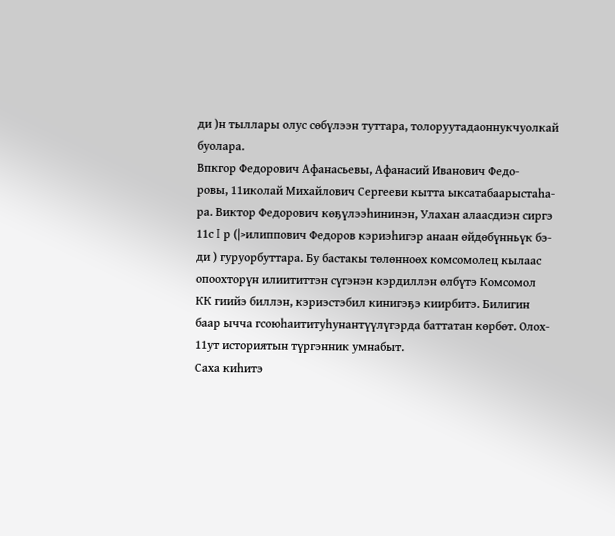ди )н тыллары олус сөбүлээн туттара, толоруутадаоннукчуолкай
буолара.
Впкгор Федорович Афанасьевы, Афанасий Иванович Федо-
ровы, 11иколай Михайлович Сергееви кытта ыксатабаарыстаһа-
ра. Виктор Федорович көҕүлээһининэн, Улахан алаасдиэн сиргэ
11с I р (|>илиппович Федоров кэриэһигэр анаан өйдөбүнньүк бэ-
ди ) гуруорбуттара. Бу бастакы төлөнноөх комсомолец кылаас
опоохторүн илиититтэн сүгэнэн кэрдиллэн өлбүтэ Комсомол
КК гиийэ биллэн, кэриэстэбил кинигэҕэ киирбитэ. Билигин
баар ычча гсоюһаититуһунантүүлүгэрда баттатан көрбөт. Олох-
11ут историятын түргэнник умнабыт.
Саха киһитэ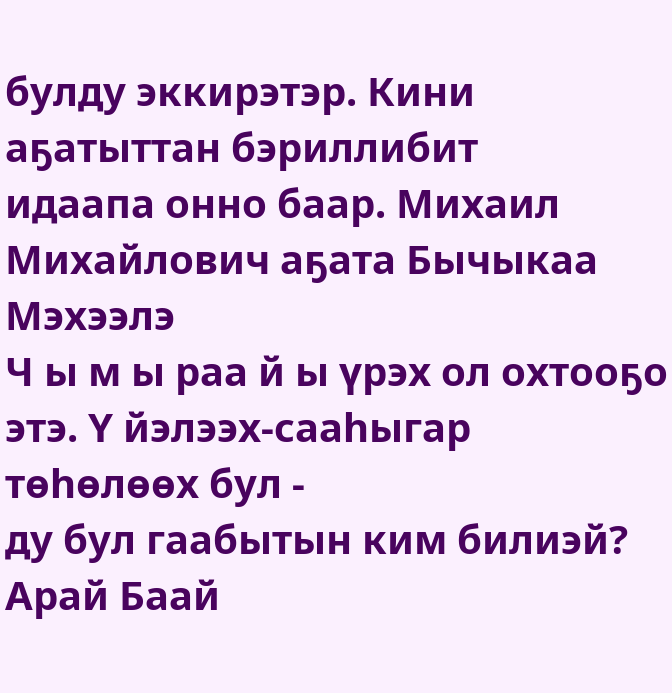булду эккирэтэр. Кини аҕатыттан бэриллибит
идаапа онно баар. Михаил Михайлович аҕата Бычыкаа Мэхээлэ
Ч ы м ы раа й ы үрэх ол охтооҕо этэ. Ү йэлээх-сааһыгар төһөлөөх бул -
ду бул гаабытын ким билиэй? Арай Баай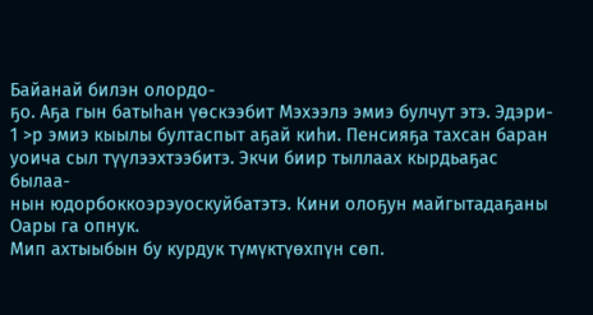Байанай билэн олордо-
ҕо. Аҕа гын батыһан үөскээбит Мэхээлэ эмиэ булчут этэ. Эдэри-
1 >р эмиэ кыылы бултаспыт аҕай киһи. Пенсияҕа тахсан баран
уоича сыл түүлээхтээбитэ. Экчи биир тыллаах кырдьаҕас былаа-
нын юдорбоккоэрэуоскуйбатэтэ. Кини олоҕун майгытадаҕаны
Оары га опнук.
Мип ахтыыбын бу курдук түмүктүөхпүн сөп.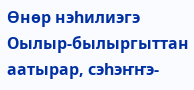Өнөр нэһилиэгэ
Оылыр-былыргыттан аатырар, сэһэҥҥэ-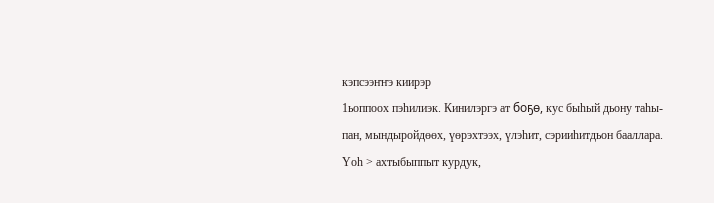кэпсээҥҥэ киирэр
1ьоппоох пэһилиэк. Кинилэргэ ат боҕө, кус быһый дьону таһы-
пан, мындыройдөөх, үөрэхтээх, үлэһит, сэрииһитдьон бааллара.
Үоһ > ахтыбыппыт курдук,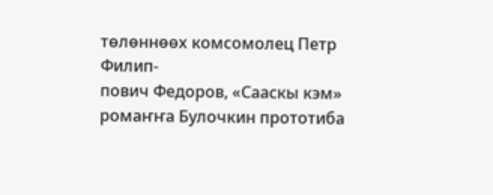төлөннөөх комсомолец Петр Филип-
пович Федоров, «Сааскы кэм» ромаҥҥа Булочкин прототиба